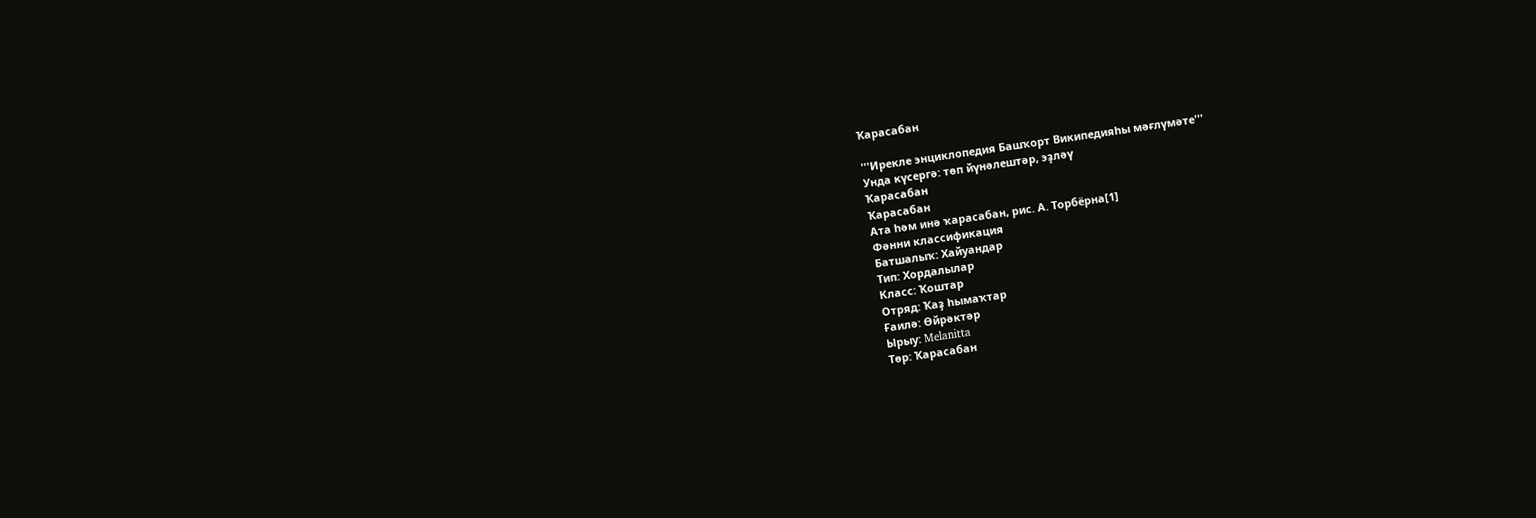Ҡарасабан

'''Ирекле энциклопедия Башҡорт Википедияһы мәғлүмәте'''
Унда күсергә: төп йүнәлештәр, эҙләү
Ҡарасабан
Ҡарасабан
Ата һәм инә ҡарасабан, рис. А. Торбёрна[1]
Фәнни классификация
Батшалыҡ: Хайуандар
Тип: Хордалылар
Класс: Ҡоштар
Отряд: Ҡаҙ һымаҡтар
Ғаилә: Өйрәктәр
Ырыу: Melanitta
Төр: Ҡарасабан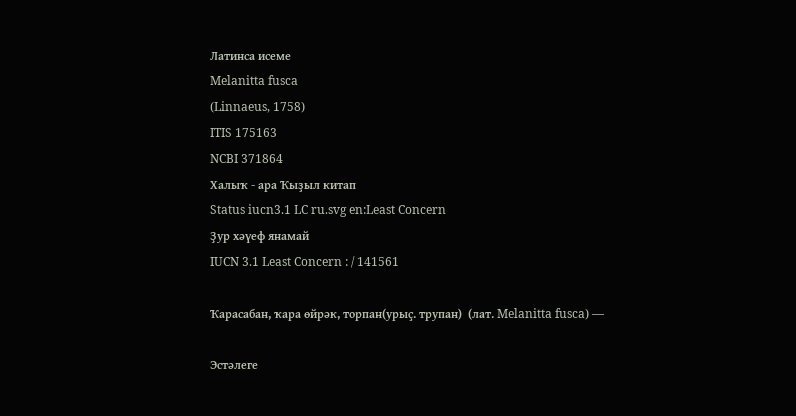Латинса исеме
Melanitta fusca
(Linnaeus, 1758)
ITIS 175163
NCBI 371864
Халыҡ - ара Ҡыҙыл китап
Status iucn3.1 LC ru.svg en:Least Concern
Ҙур хәүеф янамай
IUCN 3.1 Least Concern : / 141561

Ҡарасабан, ҡара өйрәк, торпан(урыҫ. трупан)  (лат. Melanitta fusca) —

Эстәлеге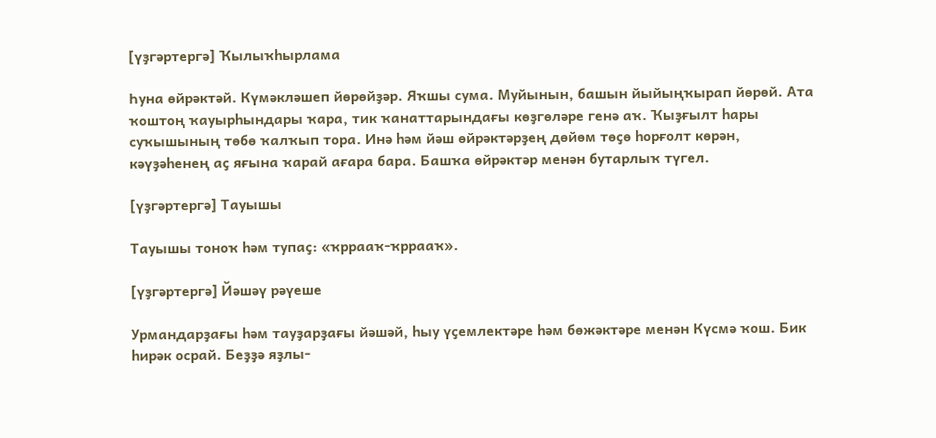[үҙгәртергә] Ҡылыҡһырлама

Һуна өйрәктәй. Күмәкләшеп йөрөйҙәр. Яҡшы сума. Муйынын, башын йыйыңҡырап йөрөй. Ата ҡоштоң ҡауырһындары ҡара, тик ҡанаттарындағы көҙгөләре генә аҡ. Ҡыҙғылт һары суҡышының төбө ҡалҡып тора. Инә һәм йәш өйрәктәрҙең дөйөм төҫө һорғолт көрән, кәүҙәһенең аҫ яғына ҡарай ағара бара. Башҡа өйрәктәр менән бутарлыҡ түгел.

[үҙгәртергә] Тауышы

Тауышы тоноҡ һәм тупаҫ: «ҡррааҡ-ҡррааҡ».

[үҙгәртергә] Йәшәү рәүеше

Урмандарҙағы һәм тауҙарҙағы йәшәй, һыу үҫемлектәре һәм бөжәктәре менән Күсмә ҡош. Бик һирәк осрай. Беҙҙә яҙлы-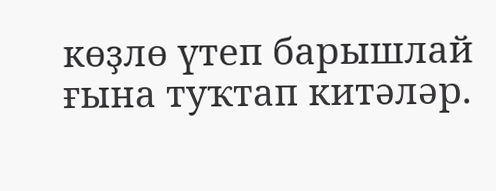көҙлө үтеп барышлай ғына туҡтап китәләр.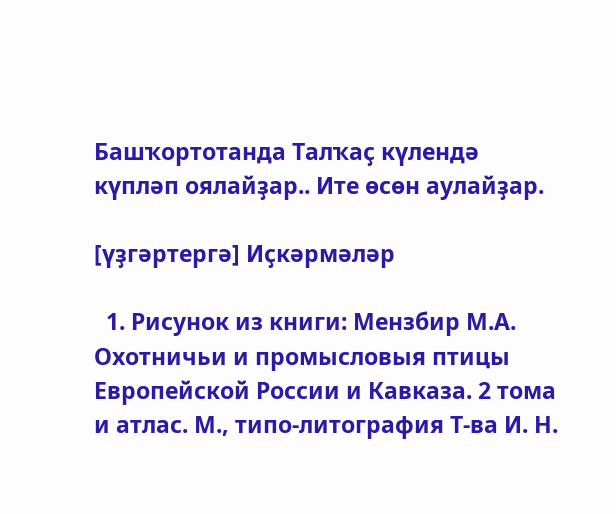Башҡортотанда Талҡаҫ күлендә күпләп оялайҙар.. Ите өсөн аулайҙар.

[үҙгәртергә] Иҫкәрмәләр

  1. Рисунок из книги: Мензбир М.А. Охотничьи и промысловыя птицы Европейской России и Кавказа. 2 тома и атлас. М., типо-литография Т-ва И. Н.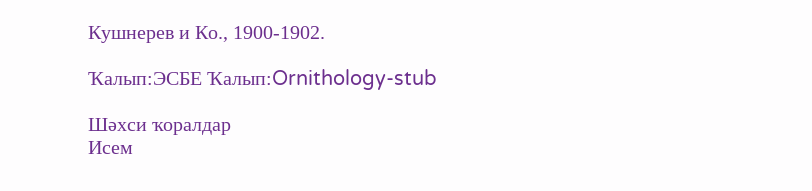Кушнерев и Ко., 1900-1902.

Ҡалып:ЭСБЕ Ҡалып:Ornithology-stub

Шәхси ҡоралдар
Исем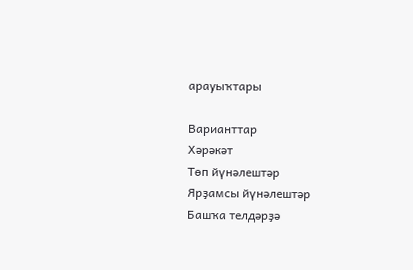арауыҡтары

Варианттар
Хәрәкәт
Төп йүнәлештәр
Ярҙамсы йүнәлештәр
Башҡа телдәрҙә